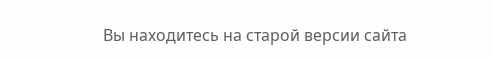Вы находитесь на старой версии сайта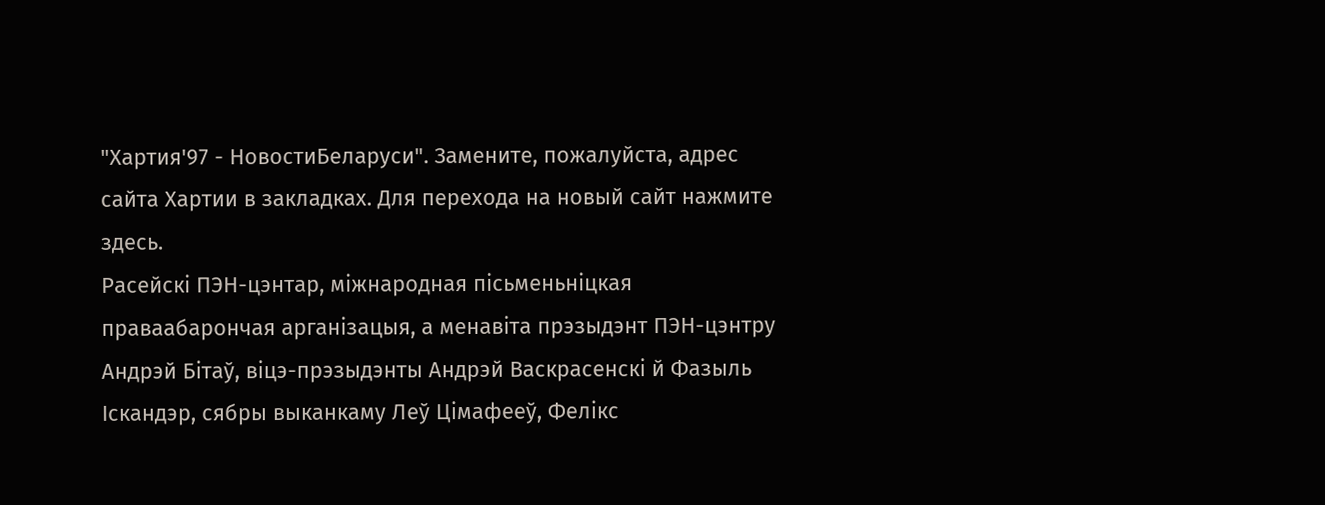"Хартия'97 - НовостиБеларуси". Замените, пожалуйста, адрес сайта Хартии в закладках. Для перехода на новый сайт нажмите здесь.
Расейскі ПЭН-цэнтар, міжнародная пісьменьніцкая праваабарончая арганізацыя, а менавіта прэзыдэнт ПЭН-цэнтру Андрэй Бітаў, віцэ-прэзыдэнты Андрэй Васкрасенскі й Фазыль Іскандэр, сябры выканкаму Леў Цімафееў, Фелікс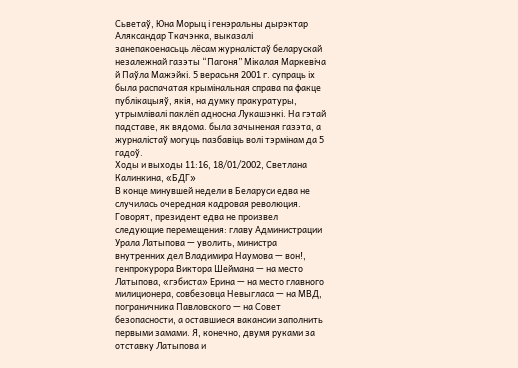Сьветаў, Юна Морыц і генэральны дырэктар Аляксандар Ткачэнка, выказалі занепакоенасьць лёсам журналістаў беларускай незалежнай газэты “Пагоня” Мікалая Маркевіча й Паўла Мажэйкі. 5 верасьня 2001 г. супраць іх была распачатая крымінальная справа па факце публікацыяў, якія, на думку пракуратуры, утрымлівалі паклёп адносна Лукашэнкі. На гэтай падставе, як вядома. была зачыненая газэта, а журналістаў могуць пазбавіць волі тэрмінам да 5 гадоў.
Ходы и выходы 11:16, 18/01/2002, Светлана Калинкина, «БДГ»
В конце минувшей недели в Беларуси едва не случилась очередная кадровая революция. Говорят, президент едва не произвел следующие перемещения: главу Администрации Урала Латыпова — уволить, министра внутренних дел Владимира Наумова — вон!, генпрокурора Виктора Шеймана — на место Латыпова, «гэбиста» Ерина — на место главного милиционера, совбезовца Невыгласа — на МВД, пограничника Павловского — на Совет безопасности, а оставшиеся вакансии заполнить первыми замами. Я, конечно, двумя руками за отставку Латыпова и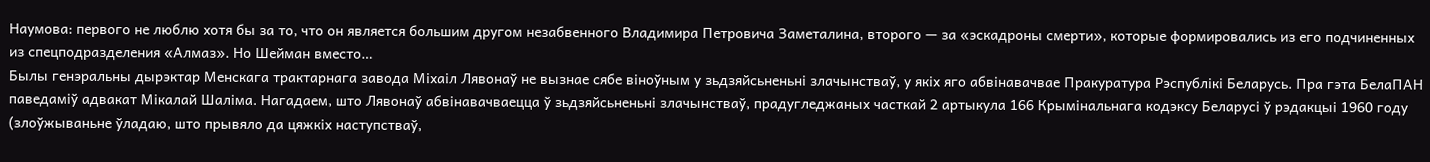Наумова: первого не люблю хотя бы за то, что он является большим другом незабвенного Владимира Петровича Заметалина, второго — за «эскадроны смерти», которые формировались из его подчиненных из спецподразделения «Алмаз». Но Шейман вместо…
Былы генэральны дырэктар Менскага трактарнага завода Міхаіл Лявонаў не вызнае сябе віноўным у зьдзяйсьненьні злачынстваў, у якіх яго абвінавачвае Пракуратура Рэспублікі Беларусь. Пра гэта БелаПАН паведаміў адвакат Мікалай Шаліма. Нагадаем, што Лявонаў абвінавачваецца ў зьдзяйсьненьні злачынстваў, прадугледжаных часткай 2 артыкула 166 Крымінальнага кодэксу Беларусі ў рэдакцыі 1960 году (злоўжываньне ўладаю, што прывяло да цяжкіх наступстваў,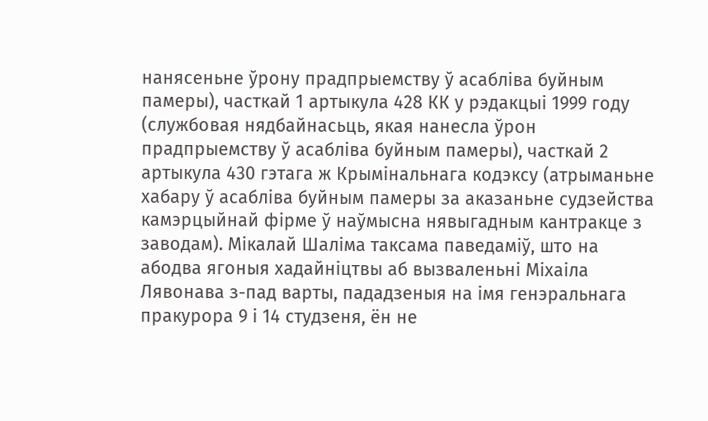нанясеньне ўрону прадпрыемству ў асабліва буйным памеры), часткай 1 артыкула 428 КК у рэдакцыі 1999 году (службовая нядбайнасьць, якая нанесла ўрон прадпрыемству ў асабліва буйным памеры), часткай 2 артыкула 430 гэтага ж Крымінальнага кодэксу (атрыманьне хабару ў асабліва буйным памеры за аказаньне судзейства камэрцыйнай фірме ў наўмысна нявыгадным кантракце з заводам). Мікалай Шаліма таксама паведаміў, што на абодва ягоныя хадайніцтвы аб вызваленьні Міхаіла Лявонава з-пад варты, пададзеныя на імя генэральнага пракурора 9 і 14 студзеня, ён не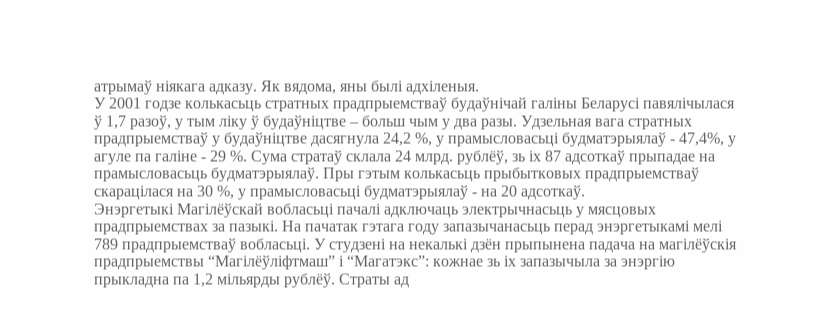атрымаў ніякага адказу. Як вядома, яны былі адхіленыя.
У 2001 годзе колькасьць стратных прадпрыемстваў будаўнічай галіны Беларусі павялічылася ў 1,7 разоў, у тым ліку ў будаўніцтве – больш чым у два разы. Удзельная вага стратных прадпрыемстваў у будаўніцтве дасягнула 24,2 %, у прамысловасьці будматэрыялаў - 47,4%, у агуле па галіне - 29 %. Сума стратаў склала 24 млрд. рублёў, зь іх 87 адсоткаў прыпадае на прамысловасьць будматэрыялаў. Пры гэтым колькасьць прыбытковых прадпрыемстваў скарацілася на 30 %, у прамысловасьці будматэрыялаў - на 20 адсоткаў.
Энэргетыкі Магілёўскай вобласьці пачалі адключаць электрычнасьць у мясцовых прадпрыемствах за пазыкі. На пачатак гэтага году запазычанасьць перад энэргетыкамі мелі 789 прадпрыемстваў вобласьці. У студзені на некалькі дзён прыпынена падача на магілёўскія прадпрыемствы “Магілёўліфтмаш” і “Магатэкс”: кожнае зь іх запазычыла за энэргію прыкладна па 1,2 мільярды рублёў. Страты ад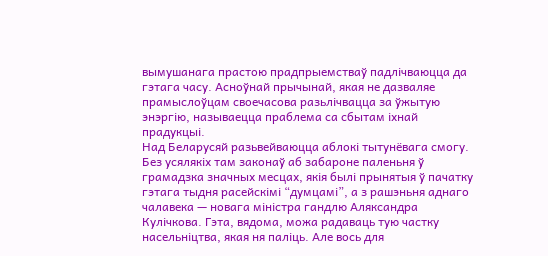вымушанага прастою прадпрыемстваў падлічваюцца да гэтага часу. Асноўнай прычынай, якая не дазваляе прамыслоўцам своечасова разьлічвацца за ўжытую энэргію, называецца праблема са сбытам іхнай прадукцыі.
Над Беларусяй разьвейваюцца аблокі тытунёвага смогу. Без усялякіх там законаў аб забароне паленьня ў грамадзка значных месцах, якія былі прынятыя ў пачатку гэтага тыдня расейскімі “думцамі”, а з рашэньня аднаго чалавека — новага міністра гандлю Аляксандра Кулічкова. Гэта, вядома, можа радаваць тую частку насельніцтва, якая ня паліць. Але вось для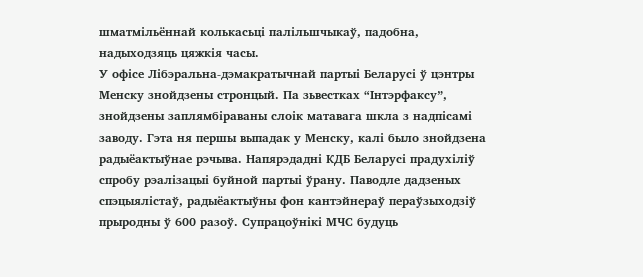шматмільённай колькасьці палільшчыкаў, падобна, надыходзяць цяжкія часы.
У офісе Лібэральна-дэмакратычнай партыі Беларусі ў цэнтры Менску знойдзены стронцый. Па зьвестках “Інтэрфаксу”, знойдзены заплямбіраваны слоік матавага шкла з надпісамі заводу. Гэта ня першы выпадак у Менску, калі было знойдзена радыёактыўнае рэчыва. Напярэдадні КДБ Беларусі прадухіліў спробу рэалізацыі буйной партыі ўрану. Паводле дадзеных спэцыялістаў, радыёактыўны фон кантэйнераў пераўзыходзіў прыродны ў 600 разоў. Супрацоўнікі МЧС будуць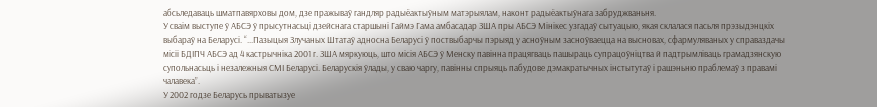абсьледаваць шматпавярховы дом, дзе пражываў гандляр радыёактыўным матэрыялам, наконт радыёактыўнага забруджваньня.
У сваім выступе ў АБСЭ ў прысутнасьці дзейснага старшыні Гаймэ Гама амбасадар ЗША пры АБСЭ Мінікес узгадаў сытуацыю, якая склалася пасьля прэзыдэнцкіх выбараў на Беларусі. “...Пазыцыя Злучаных Штатаў адносна Беларусі ў поствыбарчы пэрыяд у асноўным засноўваецца на высновах, сфармуляваных у справаздачы місіі БДІПЧ АБСЭ ад 4 кастрычніка 2001 г. ЗША мяркуюць, што місія АБСЭ ў Менску павінна працягваць пашыраць супрацоўніцтва й падтрымліваць грамадзянскую супольнасьць і незалежныя СМІ Беларусі. Беларускія ўлады, у сваю чаргу, павінны спрыяць пабудове дэмакратычных інстытутаў і рашэньню праблемаў з правамі чалавека”.
У 2002 годзе Беларусь прыватызуе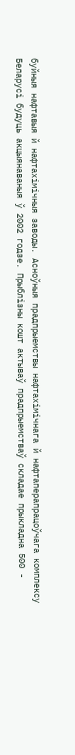буйныя нафтавыя й нафтахімічныя заводы. Асноўныя прадпрыемствы нафтахімічнага й нафтаперапрацоўчага комплексу Беларусі будуць акцыянаваныя ў 2002 годзе. Прыблізны кошт актываў прадпрыемстваў складае прыкладна 500 -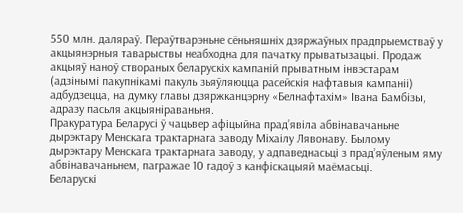550 млн. даляраў. Пераўтварэньне сёньняшніх дзяржаўных прадпрыемстваў у акцыянэрныя таварыствы неабходна для пачатку прыватызацыі. Продаж акцыяў наноў створаных беларускіх кампаній прыватным інвэстарам (адзінымі пакупнікамі пакуль зьяўляюцца расейскія нафтавыя кампаніі) адбудзецца, на думку главы дзяржканцэрну «Белнафтахім» Івана Бамбізы, адразу пасьля акцыяніраваньня.
Пракуратура Беларусі ў чацьвер афіцыйна прад’явіла абвінавачаньне дырэктару Менскага трактарнага заводу Міхаілу Лявонаву. Былому дырэктару Менскага трактарнага заводу, у адпаведнасьці з прад’яўленым яму абвінавачаньнем, пагражае 10 гадоў з канфіскацыяй маёмасьці.
Беларускі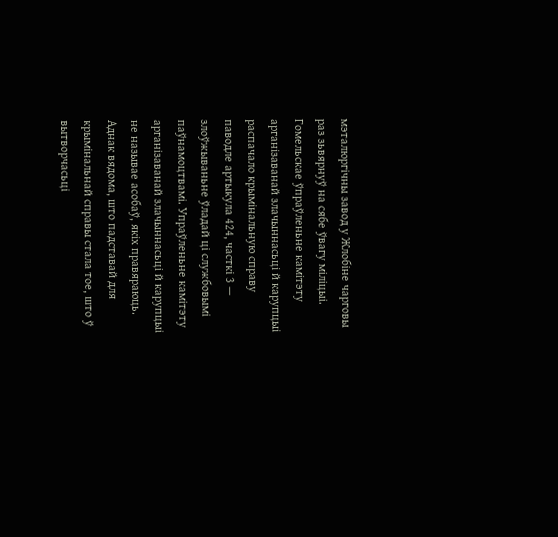мэталюргічны завод у Жлобіне чарговы раз зьвярнуў на сябе ўвагу міліцыі. Гомельскае ўпраўленьне камітэту арганізаванай злачыннасьці й карупцыі распачало крымінальную справу паводле артыкула 424, часткі 3 — злоўжываньне ўладай ці службовымі паўнамоцтвамі. Упраўленьне камітэту арганізаванай злачыннасьці й карупцыі не называе асобаў, якіх правяраюць. Аднак вядома, што падставай для крымінальнай справы стала тое, што ў вытворчасьці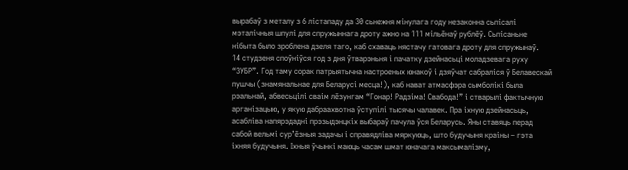вырабаў з металу з 6 лістападу да 30 сьнежня мінулага году незаконна сьпісалі мэталічныя шпулі для спружыннага дроту ажно на 111 мільёнаў рублёў. Сьпісаньне нібыта было зроблена дзеля таго, каб схаваць нястачу гатовага дроту для спружынаў.
14 студзеня споўніўся год з дня ўтварэньня і пачатку дзейнасьці моладзевага руху “ЗУБР”. Год таму сорак патрыятычна настроеных юнакоў і дзяўчат сабраліся ў Белавескай пушчы (знамянальнае для Беларусі месца!), каб нават атмасфэра сымболікі была рэальнай, абвесьцілі сваім лёзунгам “Гонар! Радзіма! Свабода!” і стварылі фактычную арганізацыю, у якую дабраахвотна ўступілі тысячы чалавек. Пра іхную дзейнасьць, асабліва напярэдадні прэзыдэнцкіх выбараў пачула ўся Беларусь. Яны ставяць перад сабой вельмі сур’ёзныя задачы і справядліва мяркуюць, што будучыня краіны – гэта іхняя будучыня. Іхныя ўчынкі маюць часам шмат юначага максымалізму,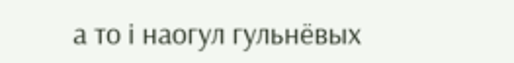а то і наогул гульнёвых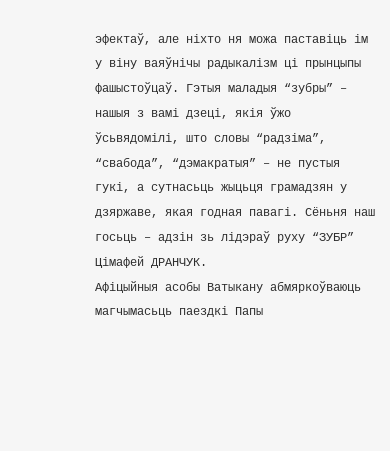эфектаў, але ніхто ня можа паставіць ім у віну ваяўнічы радыкалізм ці прынцыпы фашыстоўцаў. Гэтыя маладыя “зубры” – нашыя з вамі дзеці, якія ўжо ўсьвядомілі, што словы “радзіма”, “свабода”, “дэмакратыя” – не пустыя гукі, а сутнасьць жыцьця грамадзян у дзяржаве, якая годная павагі. Сёньня наш госьць – адзін зь лідэраў руху “ЗУБР” Цімафей ДРАНЧУК.
Афіцыйныя асобы Ватыкану абмяркоўваюць магчымасьць паездкі Папы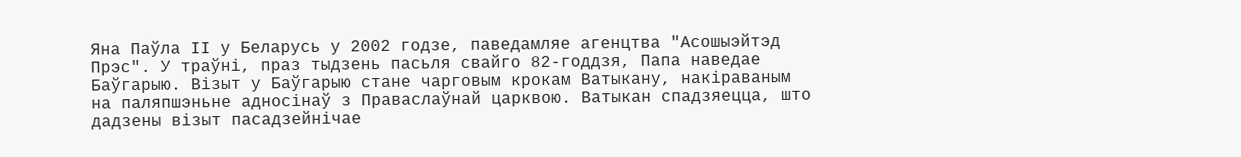Яна Паўла ІІ у Беларусь у 2002 годзе, паведамляе агенцтва "Асошыэйтэд Прэс". У траўні, праз тыдзень пасьля свайго 82-годдзя, Папа наведае Баўгарыю. Візыт у Баўгарыю стане чарговым крокам Ватыкану, накіраваным на паляпшэньне адносінаў з Праваслаўнай царквою. Ватыкан спадзяецца, што дадзены візыт пасадзейнічае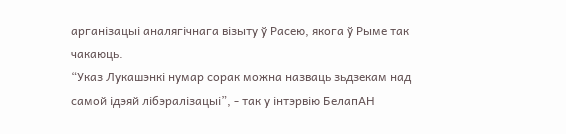арганізацыі аналягічнага візыту ў Расею, якога ў Рыме так чакаюць.
“Указ Лукашэнкі нумар сорак можна назваць зьдзекам над самой ідэяй лібэралізацыі”, - так у інтэрвію БелапАН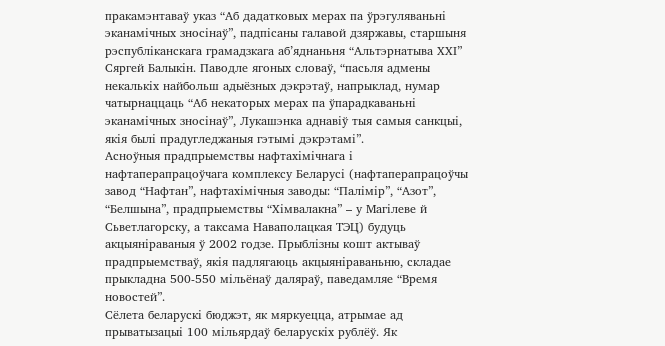пракамэнтаваў указ “Аб дадатковых мерах па ўрэгуляваньні эканамічных зносінаў”, падпісаны галавой дзяржавы, старшыня рэспубліканскага грамадзкага аб’яднаньня “Альтэрнатыва ХХІ” Сяргей Балыкін. Паводле ягоных словаў, “пасьля адмены некалькіх найбольш адыёзных дэкрэтаў, напрыклад, нумар чатырнаццаць “Аб некаторых мерах па ўпарадкаваньні эканамічных зносінаў”, Лукашэнка аднавіў тыя самыя санкцыі, якія былі прадугледжаныя гэтымі дэкрэтамі”.
Асноўныя прадпрыемствы нафтахімічнага і нафтаперапрацоўчага комплексу Беларусі (нафтаперапрацоўчы завод “Нафтан”, нафтахімічныя заводы: “Палімір”, “Азот”, “Белшына”, прадпрыемствы “Хімвалакна” – у Магілеве й Сьветлагорску, а таксама Наваполацкая ТЭЦ) будуць акцыяніраваныя ў 2002 годзе. Прыблізны кошт актываў прадпрыемстваў, якія падлягаюць акцыяніраваньню, складае прыкладна 500-550 мільёнаў даляраў, паведамляе “Время новостей”.
Сёлета беларускі бюджэт, як мяркуецца, атрымае ад прыватызацыі 100 мільярдаў беларускіх рублёў. Як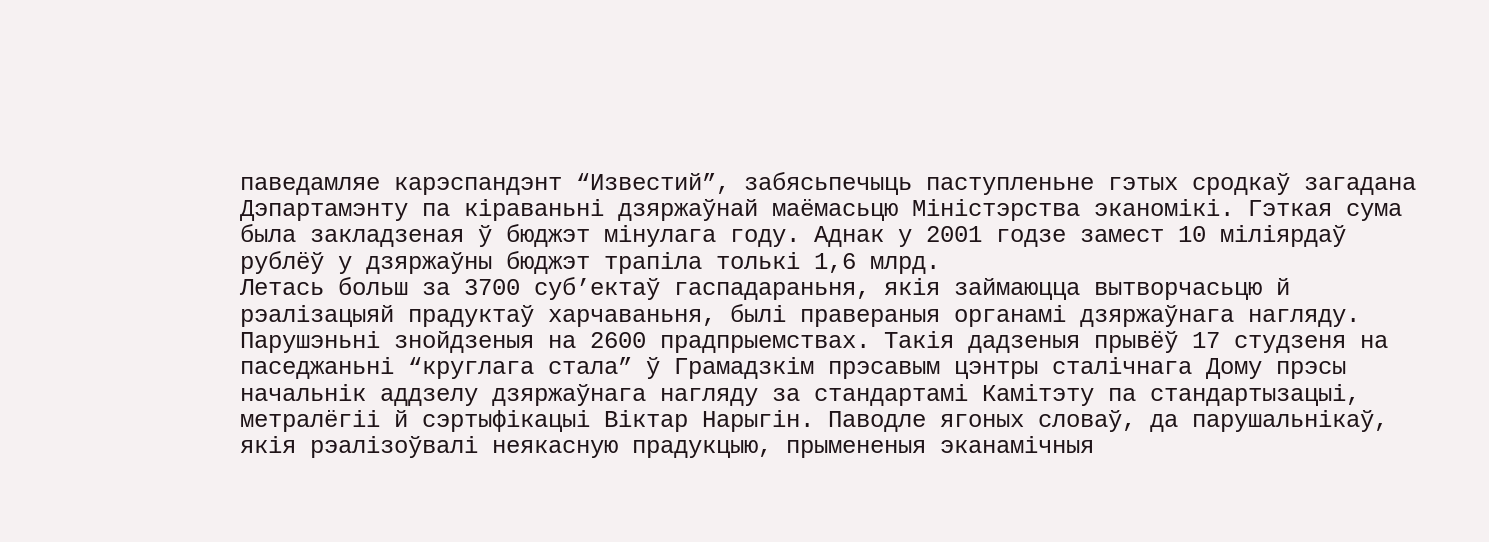паведамляе карэспандэнт “Известий”, забясьпечыць паступленьне гэтых сродкаў загадана Дэпартамэнту па кіраваньні дзяржаўнай маёмасьцю Міністэрства эканомікі. Гэткая сума была закладзеная ў бюджэт мінулага году. Аднак у 2001 годзе замест 10 міліярдаў рублёў у дзяржаўны бюджэт трапіла толькі 1,6 млрд.
Летась больш за 3700 суб’ектаў гаспадараньня, якія займаюцца вытворчасьцю й рэалізацыяй прадуктаў харчаваньня, былі правераныя органамі дзяржаўнага нагляду. Парушэньні знойдзеныя на 2600 прадпрыемствах. Такія дадзеныя прывёў 17 студзеня на паседжаньні “круглага стала” ў Грамадзкім прэсавым цэнтры сталічнага Дому прэсы начальнік аддзелу дзяржаўнага нагляду за стандартамі Камітэту па стандартызацыі, метралёгіі й сэртыфікацыі Віктар Нарыгін. Паводле ягоных словаў, да парушальнікаў, якія рэалізоўвалі неякасную прадукцыю, прымененыя эканамічныя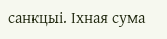санкцыі. Іхная сума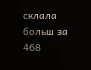склала больш за 468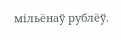мільёнаў рублёў.